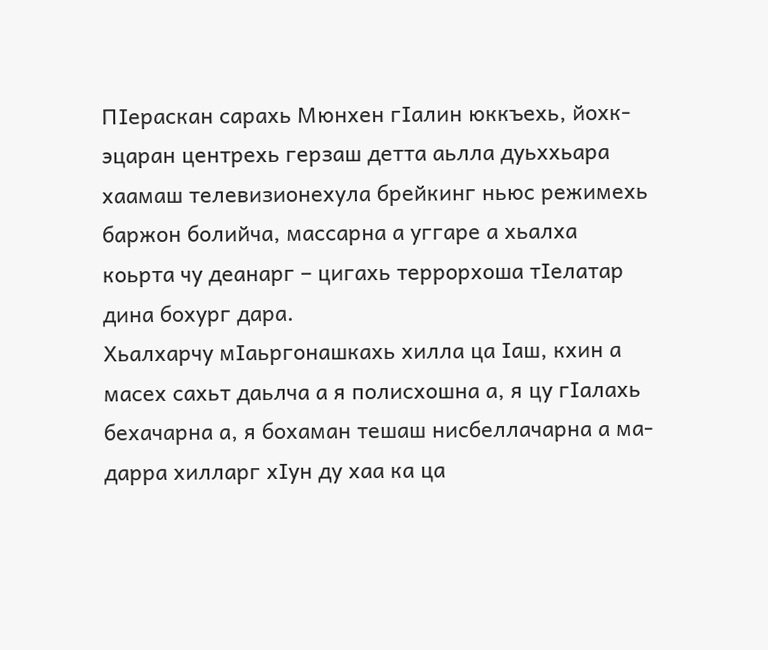ПIераскан сарахь Мюнхен гIалин юккъехь, йохк-эцаран центрехь герзаш детта аьлла дуьххьара хаамаш телевизионехула брейкинг ньюс режимехь баржон болийча, массарна а уггаре а хьалха коьрта чу деанарг – цигахь террорхоша тIелатар дина бохург дара.
Хьалхарчу мIаьргонашкахь хилла ца Iаш, кхин а масех сахьт даьлча а я полисхошна а, я цу гIалахь бехачарна а, я бохаман тешаш нисбеллачарна а ма-дарра хилларг хIун ду хаа ка ца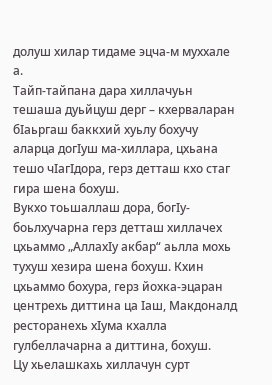долуш хилар тидаме эцча-м муххале а.
Тайп-тайпана дара хиллачуьн тешаша дуьйцуш дерг – кхерваларан бIаьргаш баккхий хуьлу бохучу аларца догIуш ма-хиллара, цхьана тешо чIагIдора, герз детташ кхо стаг гира шена бохуш.
Вукхо тоьшаллаш дора, богIу-боьлхучарна герз детташ хиллачех цхьаммо „АллахIу акбар“ аьлла мохь тухуш хезира шена бохуш. Кхин цхьаммо бохура, герз йохка-эцаран центрехь диттина ца Iаш, Макдоналд ресторанехь хIума кхалла гулбеллачарна а диттина, бохуш.
Цу хьелашкахь хиллачун сурт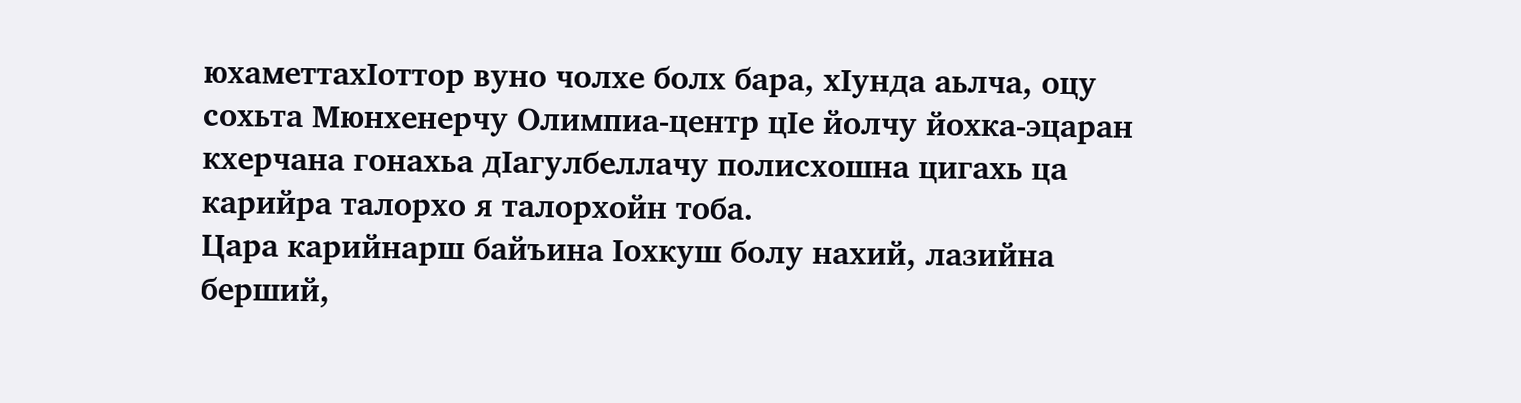юхаметтахIоттор вуно чолхе болх бара, хIунда аьлча, оцу сохьта Мюнхенерчу Олимпиа-центр цIе йолчу йохка-эцаран кхерчана гонахьа дIагулбеллачу полисхошна цигахь ца карийра талорхо я талорхойн тоба.
Цара карийнарш байъина Iохкуш болу нахий, лазийна берший,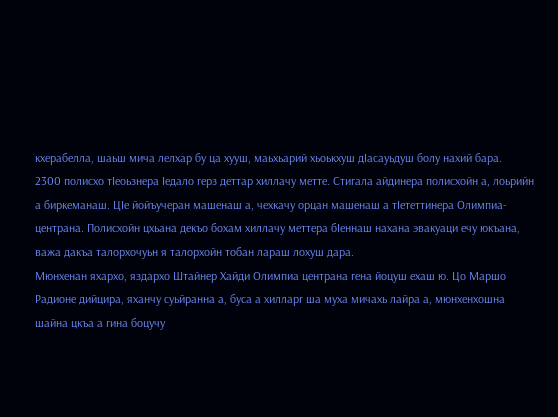кхерабелла, шаьш мича лелхар бу ца хууш, маьхьарий хьоькхуш дIасауьдуш болу нахий бара.
2300 полисхо тIеоьзнера Iедало герз деттар хиллачу метте. Стигала айдинера полисхойн а, лоьрийн а биркеманаш. ЦIе йойъучеран машенаш а, чехкачу орцан машенаш а тIететтинера Олимпиа-центрана. Полисхойн цхьана декъо бохам хиллачу меттера бIеннаш нахана эвакуаци ечу юкъана, важа дакъа талорхочуьн я талорхойн тобан лараш лохуш дара.
Мюнхенан яхархо, яздархо Штайнер Хайди Олимпиа центрана гена йоцуш ехаш ю. Цо Маршо Радионе дийцира, яханчу суьйранна а, буса а хилларг ша муха мичахь лайра а, мюнхенхошна шайна цкъа а гина боцучу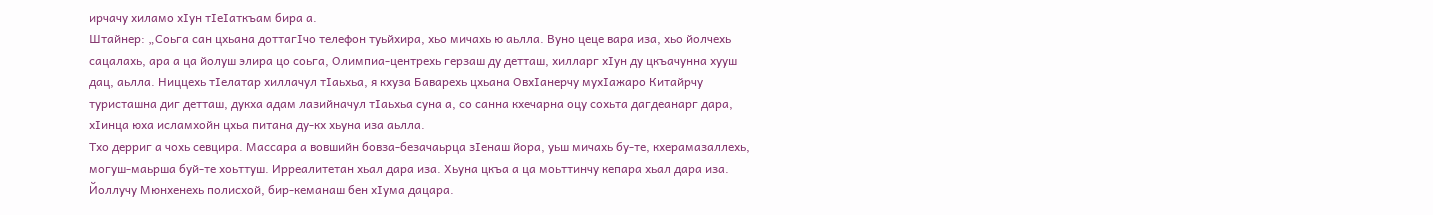ирчачу хиламо хIун тIеIаткъам бира а.
Штайнер: „Соьга сан цхьана доттагIчо телефон туьйхира, хьо мичахь ю аьлла. Вуно цеце вара иза, хьо йолчехь сацалахь, ара а ца йолуш элира цо соьга, Олимпиа-центрехь герзаш ду детташ, хилларг хIун ду цкъачунна хууш дац, аьлла. Ниццехь тIелатар хиллачул тIаьхьа, я кхуза Баварехь цхьана ОвхIанерчу мухIажаро Китайрчу туристашна диг детташ, дукха адам лазийначул тIаьхьа суна а, со санна кхечарна оцу сохьта дагдеанарг дара, хIинца юха исламхойн цхьа питана ду-кх хьуна иза аьлла.
Тхо дерриг а чохь севцира. Массара а вовшийн бовза-безачаьрца зIенаш йора, уьш мичахь бу-те, кхерамазаллехь, могуш-маьрша буй-те хоьттуш. Ирреалитетан хьал дара иза. Хьуна цкъа а ца моьттинчу кепара хьал дара иза. Йоллучу Мюнхенехь полисхой, бир-кеманаш бен хIума дацара.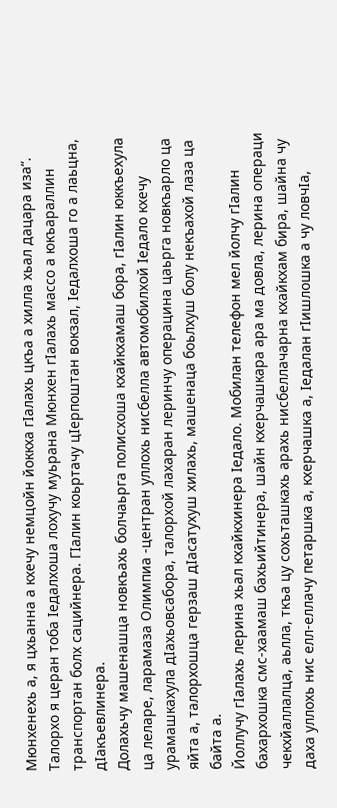Мюнхенехь а, я цхьанна а кхечу немцойн йоккха гIалахь цкъа а хилла хьал дацара иза“.
Талорхо я церан тоба Iедалхоша лохучу муьрана Мюнхен гIалахь массо а юкъараллин транспортан болх сацийнера. ГIалин коьртачу цIерпоштан вокзал, Iедалхоша го а лаьцна, дIакъевлинера.
Долахьчу машенашца новкъахь болчаьрга полисхоша кхайкхамаш бора, гIалин юккъехула ца леларе, ларамаза Олимпиа -центран уллохь нисбелла автомобилхой Iедало кхечу урамашкахула дIахьовсабора, талорхой лахаран леринчу операцина цаьрга новкъарло ца яйта а, талорхошца герзаш дIасатухуш хилахь, машенаца боьлхуш болу некъахой лаза ца байта а.
Йоллучу гIалахь лерина хьал кхайкхинера Iедало. Мобилан телефон мел йолчу гIалин бахархошка смс-хаамаш бахьийтинера, шайн кхерчашкара ара ма довла, лерина операци чекхйаллалца, аьлла, ткъа цу сохьташкахь арахь нисбеллачарна кхайкхам бира, шайна чу даха уллохь нис елл-еллачу петаршка а, кхерчашка а, Iедалан гIишлошка а чу ловчIа,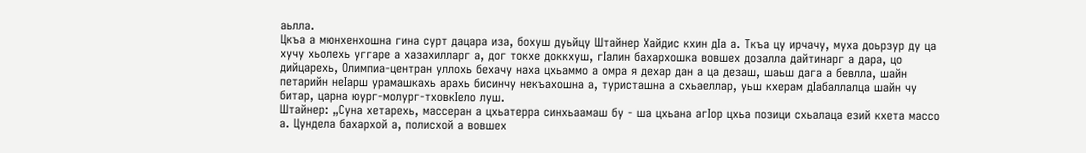аьлла.
Цкъа а мюнхенхошна гина сурт дацара иза, бохуш дуьйцу Штайнер Хайдис кхин дIа а. Ткъа цу ирчачу, муха доьрзур ду ца хучу хьолехь уггаре а хазахилларг а, дог токхе доккхуш, гIалин бахархошка вовшех дозалла дайтинарг а дара, цо дийцарехь, Олимпиа-центран уллохь бехачу наха цхьаммо а омра я дехар дан а ца дезаш, шаьш дага а бевлла, шайн петарийн неIарш урамашкахь арахь бисинчу некъахошна а, туристашна а схьаеллар, уьш кхерам дIабаллалца шайн чу битар, царна юург-молург-тховкIело луш.
Штайнер: „Суна хетарехь, массеран а цхьатерра синхьаамаш бу - ша цхьана агIор цхьа позици схьалаца езий кхета массо а. Цундела бахархой а, полисхой а вовшех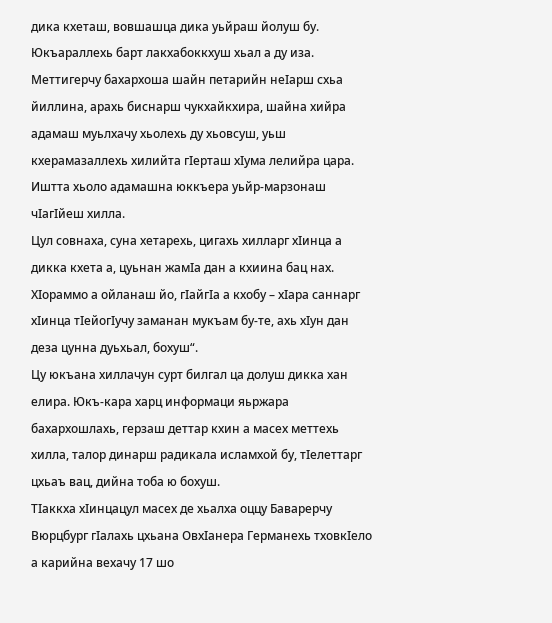дика кхеташ, вовшашца дика уьйраш йолуш бу.
Юкъараллехь барт лакхабоккхуш хьал а ду иза. Меттигерчу бахархоша шайн петарийн неIарш схьа йиллина, арахь биснарш чукхайкхира, шайна хийра адамаш муьлхачу хьолехь ду хьовсуш, уьш кхерамазаллехь хилийта гIерташ хIума лелийра цара. Иштта хьоло адамашна юккъера уьйр-марзонаш чIагIйеш хилла.
Цул совнаха, суна хетарехь, цигахь хилларг хIинца а дикка кхета а, цуьнан жамIа дан а кхиина бац нах. ХIораммо а ойланаш йо, гIайгIа а кхобу – хIара саннарг хIинца тIейогIучу заманан мукъам бу-те, ахь хIун дан деза цунна дуьхьал, бохуш“.
Цу юкъана хиллачун сурт билгал ца долуш дикка хан елира. Юкъ-кара харц информаци яьржара бахархошлахь, герзаш деттар кхин а масех меттехь хилла, талор динарш радикала исламхой бу, тIелеттарг цхьаъ вац, дийна тоба ю бохуш.
ТIаккха хIинцацул масех де хьалха оццу Баварерчу Вюрцбург гIалахь цхьана ОвхIанера Германехь тховкIело а карийна вехачу 17 шо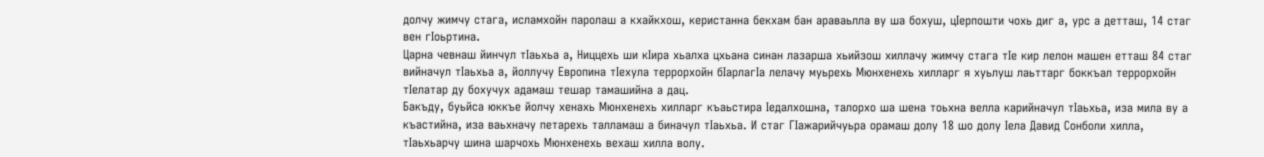долчу жимчу стага, исламхойн паролаш а кхайкхош, керистанна бекхам бан араваьлла ву ша бохуш, цIерпошти чохь диг а, урс а детташ, 14 стаг вен гIоьртина.
Царна чевнаш йинчул тIаьхьа а, Ниццехь ши кIира хьалха цхьана синан лазарша хьийзош хиллачу жимчу стага тIе кир лелон машен етташ 84 стаг вийначул тIаьхьа а, йоллучу Европина тIехула террорхойн бIарлагIа лелачу муьрехь Мюнхенехь хилларг я хуьлуш лаьттарг боккъал террорхойн тIелатар ду бохучух адамаш тешар тамашийна а дац.
Бакъду, буьйса юккъе йолчу хенахь Мюнхенехь хилларг къаьстира Iедалхошна, талорхо ша шена тоьхна велла карийначул тIаьхьа, иза мила ву а къастийна, иза ваьхначу петарехь талламаш а биначул тIаьхьа. И стаг ГIажарийчуьра орамаш долу 18 шо долу Iела Давид Сонболи хилла, тIаьхьарчу шина шарчохь Мюнхенехь вехаш хилла волу.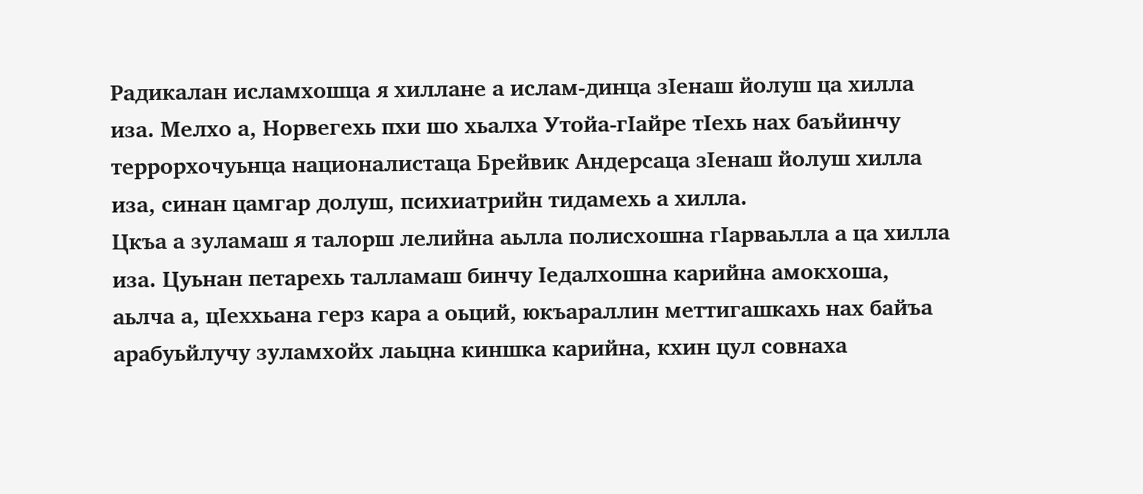Радикалан исламхошца я хиллане а ислам-динца зIенаш йолуш ца хилла иза. Мелхо а, Норвегехь пхи шо хьалха Утойа-гIайре тIехь нах баъйинчу террорхочуьнца националистаца Брейвик Андерсаца зIенаш йолуш хилла иза, синан цамгар долуш, психиатрийн тидамехь а хилла.
Цкъа а зуламаш я талорш лелийна аьлла полисхошна гIарваьлла а ца хилла иза. Цуьнан петарехь талламаш бинчу Iедалхошна карийна амокхоша, аьлча а, цIеххьана герз кара а оьций, юкъараллин меттигашкахь нах байъа арабуьйлучу зуламхойх лаьцна киншка карийна, кхин цул совнаха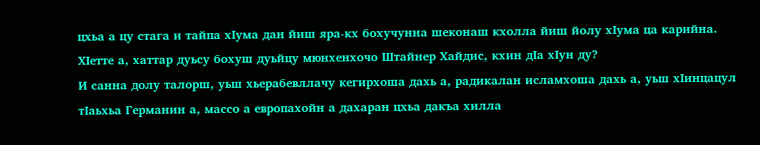цхьа а цу стага и тайпа хIума дан йиш яра-кх бохучунна шеконаш кхолла йиш йолу хIума ца карийна.
ХIетте а, хаттар дуьсу бохуш дуьйцу мюнхенхочо Штайнер Хайдис, кхин дIа хIун ду?
И санна долу талорш, уьш хьерабевллачу кегирхоша дахь а, радикалан исламхоша дахь а, уьш хIинцацул тIаьхьа Германин а, массо а европахойн а дахаран цхьа дакъа хилла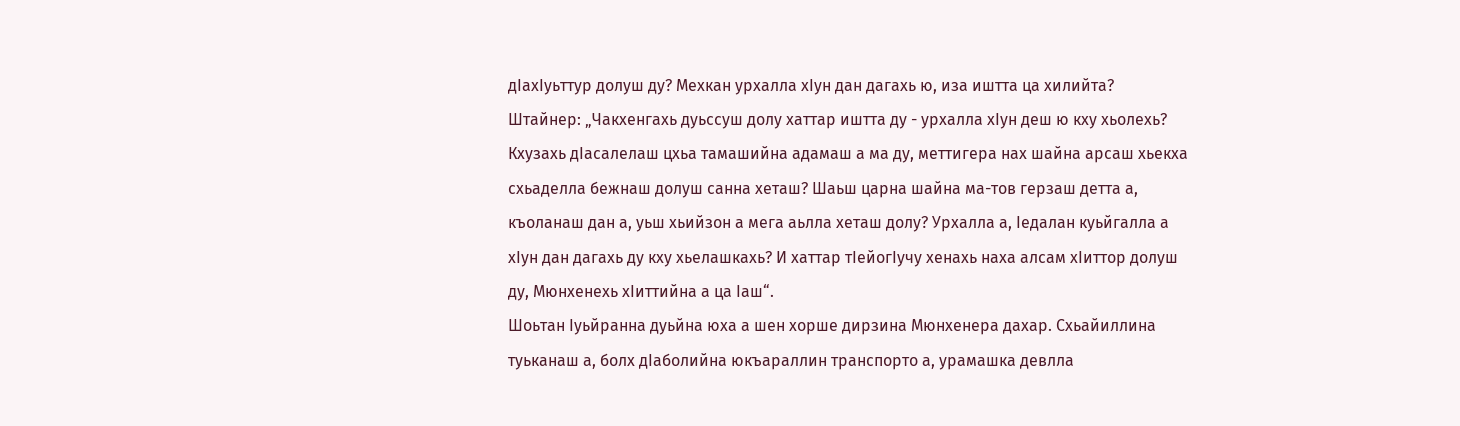дIахIуьттур долуш ду? Мехкан урхалла хIун дан дагахь ю, иза иштта ца хилийта?
Штайнер: „Чакхенгахь дуьссуш долу хаттар иштта ду - урхалла хIун деш ю кху хьолехь? Кхузахь дIасалелаш цхьа тамашийна адамаш а ма ду, меттигера нах шайна арсаш хьекха схьаделла бежнаш долуш санна хеташ? Шаьш царна шайна ма-тов герзаш детта а, къоланаш дан а, уьш хьийзон а мега аьлла хеташ долу? Урхалла а, Iедалан куьйгалла а хIун дан дагахь ду кху хьелашкахь? И хаттар тIейогIучу хенахь наха алсам хIиттор долуш ду, Мюнхенехь хIиттийна а ца Iаш“.
Шоьтан Iуьйранна дуьйна юха а шен хорше дирзина Мюнхенера дахар. Схьайиллина туьканаш а, болх дIаболийна юкъараллин транспорто а, урамашка девлла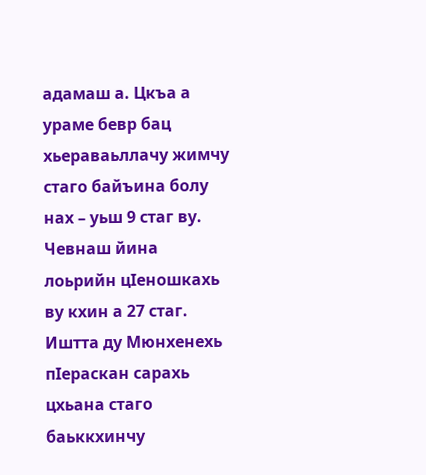адамаш а. Цкъа а ураме бевр бац хьераваьллачу жимчу стаго байъина болу нах – уьш 9 стаг ву.
Чевнаш йина лоьрийн цIеношкахь ву кхин а 27 стаг. Иштта ду Мюнхенехь пIераскан сарахь цхьана стаго баьккхинчу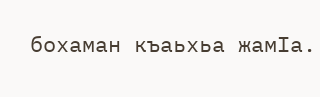бохаман къаьхьа жамIа.